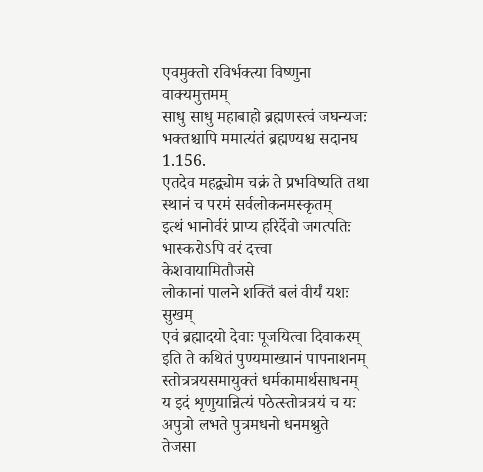एवमुक्तो रविर्भक्त्या विष्णुना वाक्यमुत्तमम्
साधु साधु महाबाहो ब्रह्मणस्त्वं जघन्यजः
भक्तश्चापि ममात्यंतं ब्रह्मण्यश्च सदानघ 1.156.
एतदेव महद्व्योम चक्रं ते प्रभविष्यति तथा स्थानं च परमं सर्वलोकनमस्कृतम्
इत्थं भानोर्वरं प्राप्य हरिर्देवो जगत्पतिः
भास्करोऽपि वरं दत्त्वा केशवायामितौजसे
लोकानां पालने शक्तिं बलं वीर्यं यशः सुखम्
एवं ब्रह्मादयो देवाः पूजयित्वा दिवाकरम्
इति ते कथितं पुण्यमाख्यानं पापनाशनम्
स्तोत्रत्रयसमायुक्तं धर्मकामार्थसाधनम्
य इदं शृणुयान्नित्यं पठेत्स्तोत्रत्रयं च यः
अपुत्रो लभते पुत्रमधनो धनमश्नुते
तेजसा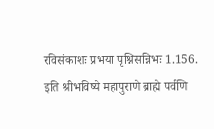रविसंकाशः प्रभया पृश्निसन्निभः 1.156.
इति श्रीभविष्ये महापुराणे ब्राह्मे पर्वणि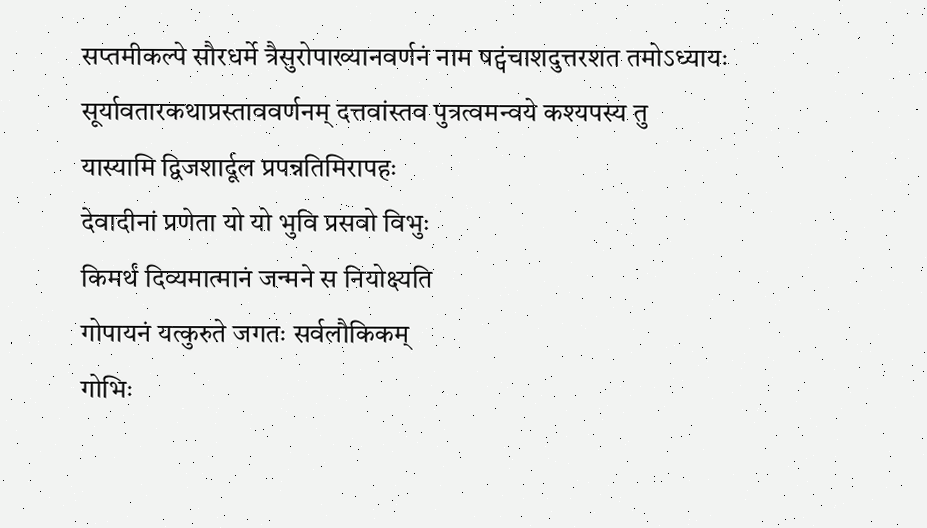सप्तमीकल्पे सौरधर्मे त्रैसुरोपाख्यानवर्णनं नाम षट्पंचाशदुत्तरशत तमोऽध्यायः
सूर्यावतारकथाप्रस्ताववर्णनम् दत्तवांस्तव पुत्रत्वमन्वये कश्यपस्य तु
यास्यामि द्विजशार्दूल प्रपन्नतिमिरापहः
देवादीनां प्रणेता यो यो भुवि प्रसवो विभुः
किमर्थं दिव्यमात्मानं जन्मने स नियोक्ष्यति
गोपायनं यत्कुरुते जगतः सर्वलौकिकम्
गोभिः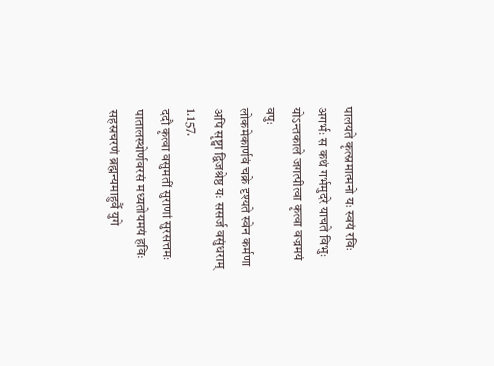पालयते कृत्स्नमात्मनो यः स्वयं रविः
अगर्भः स कथं गर्भमुदरे याचते विभुः
योऽन्तकाले जगत्पीत्वा कृत्वा वज्रमयं वपुः
लोकमेकार्णवं चक्रे दृश्यते स्वेन कर्मणा
अपि सृष्ट्वा द्विजश्रेष्ठ यः ससर्ज वसुंधराम् 1.157.
ददौ कृत्वा वसुमतीं सुराणां सुरसत्तमः पातालस्थोर्णवरसं मध्यतोयमयं हविः
सहस्रचरणं ब्रह्मन्यमाहुर्वै युगे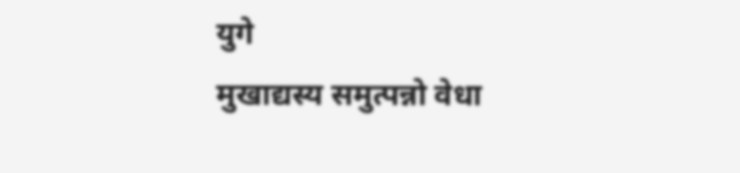युगे
मुखाद्यस्य समुत्पन्नो वेधा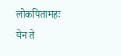लोकपितामहः
येन ते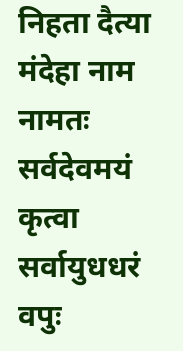निहता दैत्या मंदेहा नाम नामतः
सर्वदेवमयं कृत्वा सर्वायुधधरं वपुः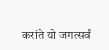करांते यो जगत्सर्वं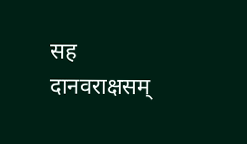सह दानवराक्षसम्